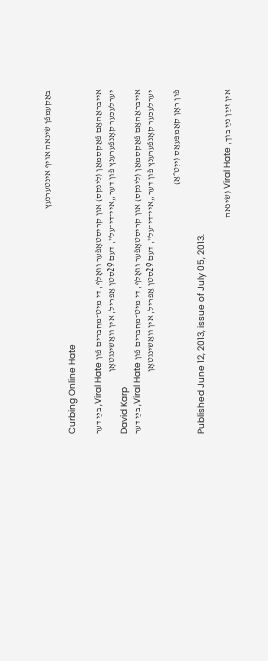באַקעמפֿן שׂינאה אויף אינטערנעץ

Curbing Online Hate

אייבראַהאַם פֿאַקסמאַן (לינקס) און קריסטאָפֿער וואָלף, די מיט־מחברים פֿון Viral Hate, בײַ דער יערלעכער קאָנפֿערענץ פֿון דער „איי־די־על‟, דעם 29סטן אַפּריל, אין וואַשינגטאָן
David Karp
אייבראַהאַם פֿאַקסמאַן (לינקס) און קריסטאָפֿער וואָלף, די מיט־מחברים פֿון Viral Hate, בײַ דער יערלעכער קאָנפֿערענץ פֿון דער „איי־די־על‟, דעם 29סטן אַפּריל, אין וואַשינגטאָן

פֿון ראָן קאַמפּעאַס (ייִט״אַ)

Published June 12, 2013, issue of July 05, 2013.

אין זײַן נײַ בוך, Viral Hate (שׂינאה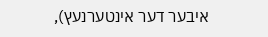איבער דער אינטערנעץ),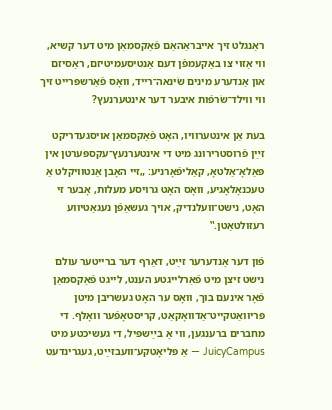ראַנגלט זיך אייבראַהאַם פֿאַקסמאַן מיט דער קשיא, ווי אַזוי צו באַקעמפֿן דעם אַנטיסעמיטיזם, ראַסיזם און אַנדערע מינים שׂינאה־רייד, וואָס פֿאַרשפּרייט זיך ווי ווילד־שׂרפֿות איבער דער אינטערנעץ?

בעת אַן אינטערוויו, האָט פֿאַקסמאַן אויסגעדריקט זײַן פֿרוסטרירונג מיט די אינטערנעץ־עקספּערטן אין פּאַלאָ־אַלטאָ, קאַליפֿאָרניע: „זיי האָבן אַנטוויקלט אַ טעכנאָלאָגיע, וואָס האָט גרויסע מעלות, אָבער זי האָט, נישט־וועלנדיק, אויך געשאַפֿן נעגאַטיווע רעזולטאַטן.‟

פֿון דער אַנדערער זײַט, דאַרף דער ברייטער עולם נישט זיצן מיט פֿאַרלייגטע הענט, לייגט פֿאַקסמאַן פֿאָר אינעם בוך, וואָס ער האָט געשריבן מיטן פּריוואַטקייט־אַדוואָקאַט, קריסטאָפֿער וואָלף. די מחברים ברענגען, ווי אַ בײַשפּיל, די געשיכטע מיט JuicyCampus — אַ פּליאָטקע־וועבזײַט, געגרינדעט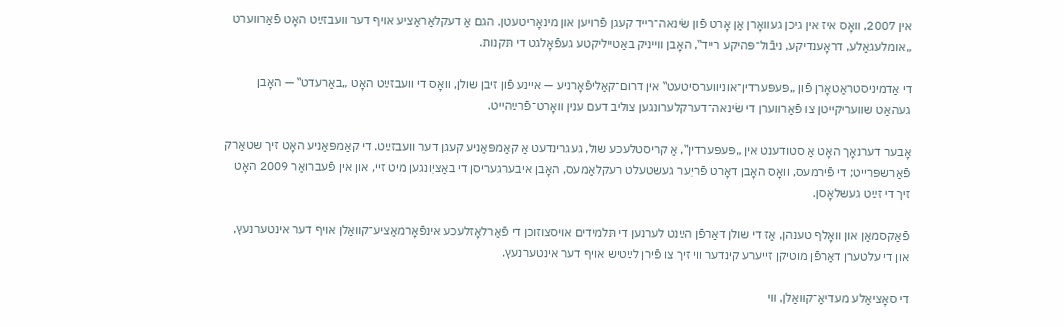אין 2007, וואָס איז אין גיכן געוואָרן אַן אָרט פֿון שׂינאה־רייד קעגן פֿרויען און מינאָריטעטן. הגם אַ דעקלאַראַציע אויף דער וועבזײַט האָט פֿאַרווערט „אומלעגאַלע, דראָענדיקע, ניבֿול־פּהיקע רייד‟, האָבן ווייניק באַטייליקטע געפֿאָלגט די תּקנות.

די אַדמיניסטראַטאָרן פֿון „פּעפּערדין־אוניווערסיטעט‟ אין דרום־קאַליפֿאָרניע — איינע פֿון זיבן שולן, וואָס די וועבזײַט האָט „באַרעדט‟ — האָבן געהאַט שוועריקייטן צו פֿאַרווערן די שׂינאה־דערקלערונגען צוליב דעם ענין וואָרט־פֿרײַהייט.

אָבער דערנאָך האָט אַ סטודענט אין „פּעפּערדין‟, אַ קריסטלעכע שול, געגרינדעט אַ קאַמפּאַניע קעגן דער וועבזײַט. די קאַמפּאַניע האָט זיך שטאַרק פֿאַרשפּרייט; די פֿירמעס, וואָס האָבן דאָרט פֿריִער געשטעלט רעקלאַמעס, האָבן איבערגעריסן די באַציִונגען מיט זיי, און אין פֿעברואַר 2009 האָט זיך די זײַט געשלאָסן.

פֿאַקסמאַן און וואָלף טענהן, אַז די שולן דאַרפֿן הײַנט לערנען די תּלמידים אויסצוזוכן די פֿאַרלאָזלעכע אינפֿאָרמאַציע־קוואַלן אויף דער אינטערנעץ, און די עלטערן דאַרפֿן מוטיקן זייערע קינדער ווי זיך צו פֿירן לײַטיש אויף דער אינטערנעץ.

די סאָציאַלע מעדיאַ־קוואַלן, ווי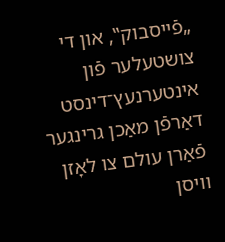„פֿייסבוק‟, און די צושטעלער פֿון אינטערנעץ־דינסט דאַרפֿן מאַכן גרינגער פֿאַרן עולם צו לאָזן וויסן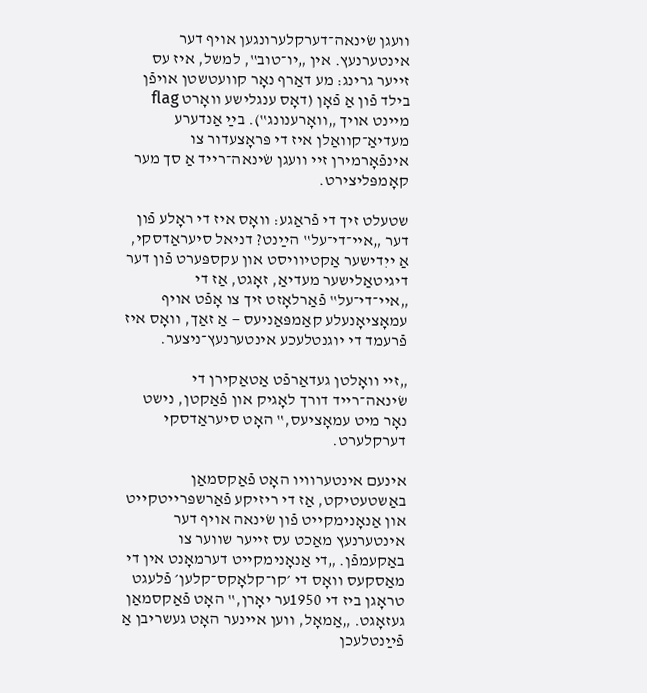וועגן שׂינאה־דערקלערונגען אויף דער אינטערנעץ. אין „יו־טוב‟, למשל, איז עס זייער גרינג: מע דאַרף נאָר קוועטשטן אויפֿן בילד פֿון אַ פֿאָן (דאָס ענגלישע וואָרט flag מיינט אויך „וואָרענונג‟). בײַ אַנדערע מעדיאַ־קוואַלן איז די פּראָצעדור צו אינפֿאָרמירן זיי וועגן שׂינאה־רייד אַ סך מער קאָמפּליצירט.

שטעלט זיך די פֿראַגע: וואָס איז די ראָלע פֿון דער „איי־די־על‟ הײַנט? דניאל סיעראַדסקי, אַ ייִדישער אַקטיוויסט און עקספּערט פֿון דער דיגיטאַלישער מעדיאַ, זאָגט, אַז די „איי־די־על‟ פֿאַרלאָזט זיך צו אָפֿט אויף עמאָציאָנעלע קאַמפּאַניעס — אַ זאַך, וואָס איז פֿרעמד די יוגנטלעכע אינטערנעץ־ניצער.

„זיי וואָלטן געדאַרפֿט אַטאַקירן די שׂינאה־רייד דורך לאָגיק און פֿאַקטן, נישט נאָר מיט עמאָציעס,‟ האָט סיעראַדסקי דערקלערט.

אינעם אינטערוויו האָט פֿאַקסמאַן באַשטעטיקט, אַז די ריזיקע פֿאַרשפּרייטקייט און אַנאָנימקייט פֿון שׂינאה אויף דער אינטערנעץ מאַכט עס זייער שווער צו באַקעמפֿן. „די אַנאָנימקייט דערמאָנט אין די מאַסקעס וואָס די ׳קו־קלאָקס־קלען׳ פֿלעגט טראָגן ביז די 1950ער יאָרן,‟ האָט פֿאַקסמאַן געזאָגט. „אַמאָל, ווען איינער האָט געשריבן אַ פֿײַנטלעכן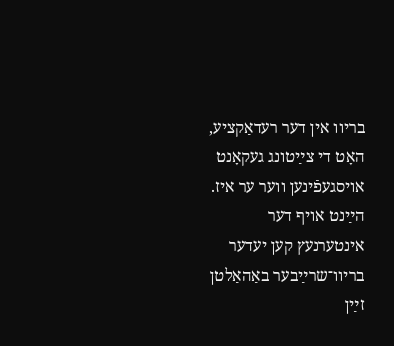בריוו אין דער רעדאַקציע, האָט די צײַטונג געקאָנט אויסגעפֿינען ווער ער איז. הײַנט אויף דער אינטערנעץ קען יעדער בריוו־שרײַבער באַהאַלטן זײַן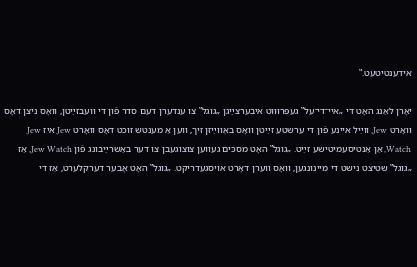אידענטיטעט.‟

יאָרן לאַנג האָט די „איי־די־על‟ געפּרוּווט איבערצײַגן „גוגל‟ צו ענדערן דעם סדר פֿון די וועבזײַטן, וואָס ניצן דאָס וואָרט Jew, ווײַל איינע פֿון די ערשטע זײַטן וואָס באַווײַזן זיך, ווען אַ מענטש זוכט דאָס וואָרט Jew איז Jew Watch, אַן אַנטיסעמיטישע זײַט. „גוגל‟ האָט מסכּים געווען צוצוגעבן צו דער באַשרײַבונג פֿון Jew Watch, אַז „גוגל‟ שטיצט נישט די מיינונגען, וואָס ווערן דאָרט אויסגעדריקט. „גוגל‟ האָט אָבער דערקלערט, אַז די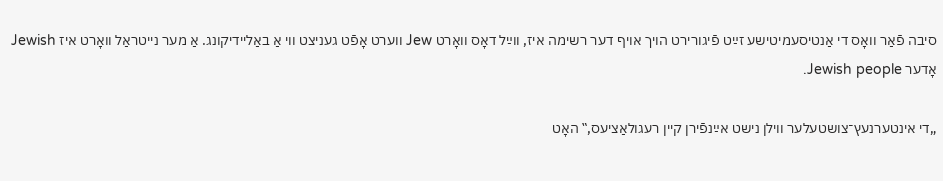סיבה פֿאַר וואָס די אַנטיסעמיטישע זײַט פֿיגורירט הויך אויף דער רשימה איז, ווײַל דאָס וואָרט Jew ווערט אָפֿט געניצט ווי אַ באַליידיקונג. אַ מער נייטראַל וואָרט איז Jewish אָדער Jewish people.

„די אינטערנעץ־צושטעלער ווילן נישט אײַנפֿירן קיין רעגולאַציעס,‟ האָט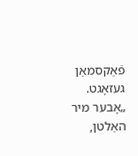פֿאַקסמאַן געזאָגט. „אָבער מיר האַלטן,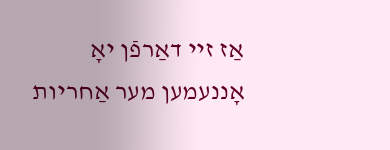אַז זיי דאַרפֿן יאָ אָננעמען מער אַחריות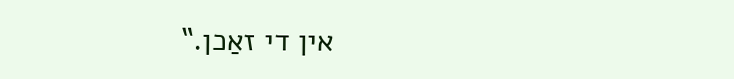אין די זאַכן.‟